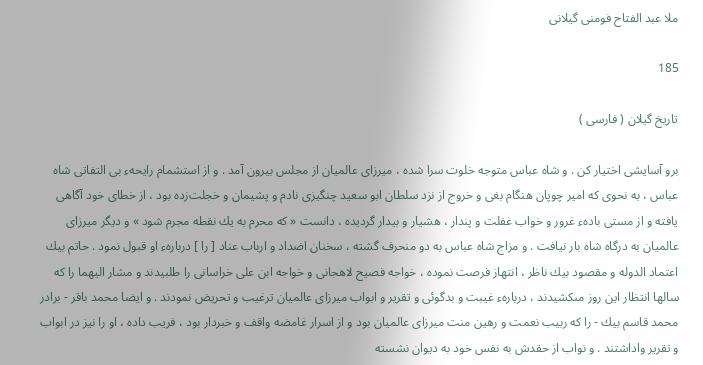ملا عبد الفتاح فومنى گيلانى

185

تاريخ گيلان ( فارسى )

برو آسايشى اختيار كن . و شاه عباس متوجه خلوت سرا شده ، ميرزاى عالميان از مجلس بيرون آمد . و از استشمام رايحهء بى التفاتى شاه عباس ، به نحوى كه امير چوپان هنگام بغى و خروج از نزد سلطان ابو سعيد چنگيزى نادم و پشيمان و خجلت‌زده بود ، از خطاى خود آگاهى يافته و از مستى بادهء غرور و خواب غفلت و پندار ، هشيار و بيدار گرديده ، دانست « كه محرم به يك نقطه مجرم شود » و ديگر ميرزاى عالميان به درگاه شاه بار نيافت . و مزاج شاه عباس به دو منحرف گشته ، سخنان اضداد و ارباب عناد [ را ] دربارهء او قبول نمود . حاتم بيك اعتماد الدوله و مقصود بيك ناظر ، انتهاز فرصت نموده ، خواجه فصيح لاهجانى و خواجه ابن على خراسانى را طلبيدند و مشار اليهما را كه سالها انتظار اين روز مىكشيدند ، دربارهء غيبت و بدگوئى و تقرير و ابواب ميرزاى عالميان ترغيب و تحريض نمودند . و ايضا محمد باقر - برادر محمد قاسم بيك - را كه ربيب نعمت و رهين منت ميرزاى عالميان بود و از اسرار غامضه واقف و خبردار بود ، فريب داده ، او را نيز در ابواب و تقرير واداشتند . و نواب از حقدش به نفس خود به ديوان نشسته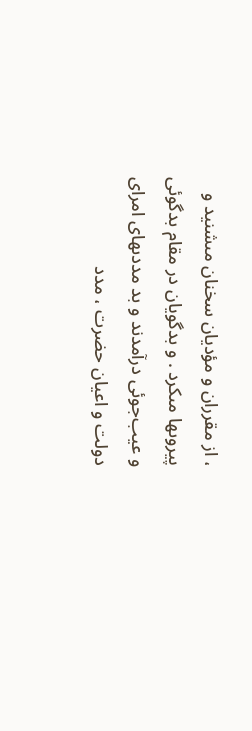، از مقرران و مؤديان سخنان مىشنيد و پيروىها مىكرد . و بدگويان در مقام بدگوئى و عيب‌جوئى درآمدند و بد مددىهاى امراى دولت و اعيان حضرت ، مدد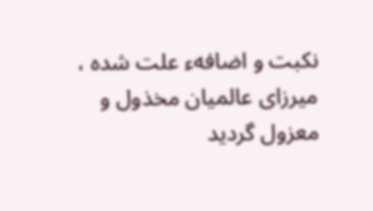نكبت و اضافهء علت شده ، ميرزاى عالميان مخذول و معزول گرديد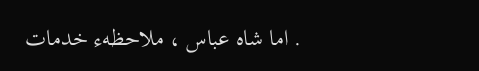. اما شاه عباس ، ملاحظهء خدمات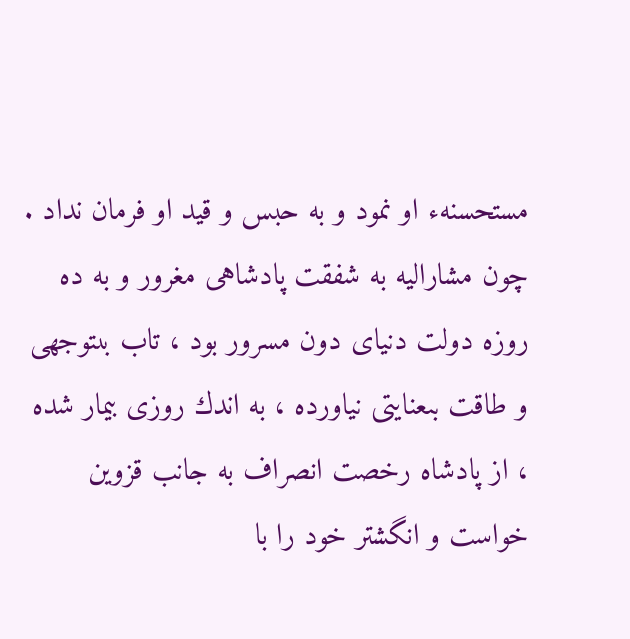مستحسنهء او نمود و به حبس و قيد او فرمان نداد . چون مشاراليه به شفقت پادشاهى مغرور و به ده روزه دولت دنياى دون مسرور بود ، تاب بىتوجهى و طاقت بىعنايتى نياورده ، به اندك روزى بيمار شده ، از پادشاه رخصت انصراف به جانب قزوين خواست و انگشتر خود را با